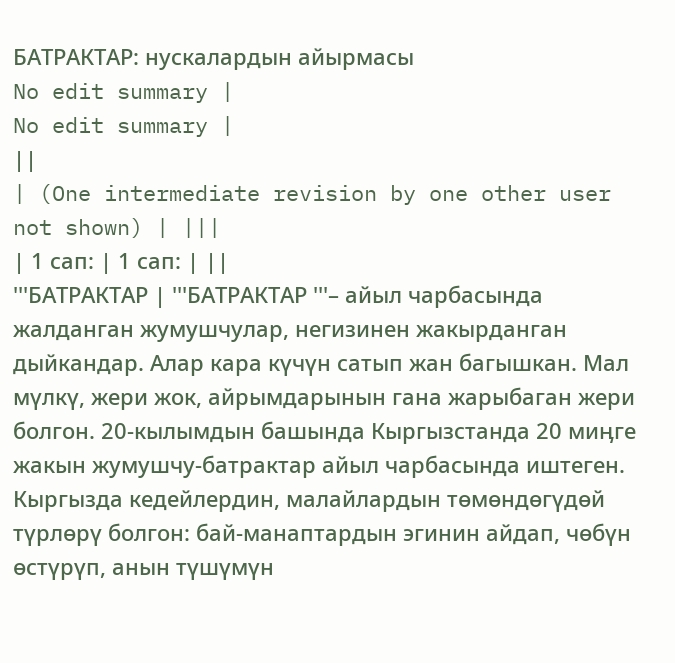БАТРАКТАР: нускалардын айырмасы
No edit summary |
No edit summary |
||
| (One intermediate revision by one other user not shown) | |||
| 1 сап: | 1 сап: | ||
'''БАТРАКТАР | '''БАТРАКТАР '''– айыл чарбасында жалданган жумушчулар, негизинен жакырданган дыйкандар. Алар кара күчүн сатып жан багышкан. Мал мүлкү, жери жок, айрымдарынын гана жарыбаган жери болгон. 20-кылымдын башында Кыргызстанда 20 миӊге жакын жумушчу-батрактар айыл чарбасында иштеген. Кыргызда кедейлердин, малайлардын төмөндөгүдөй түрлөрү болгон: бай-манаптардын эгинин айдап, чөбүн өстүрүп, анын түшүмүн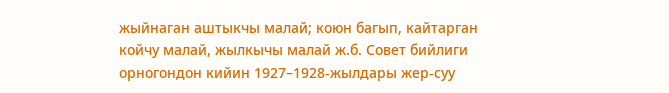жыйнаган аштыкчы малай; коюн багып, кайтарган койчу малай, жылкычы малай ж.б. Совет бийлиги орногондон кийин 1927–1928-жылдары жер-суу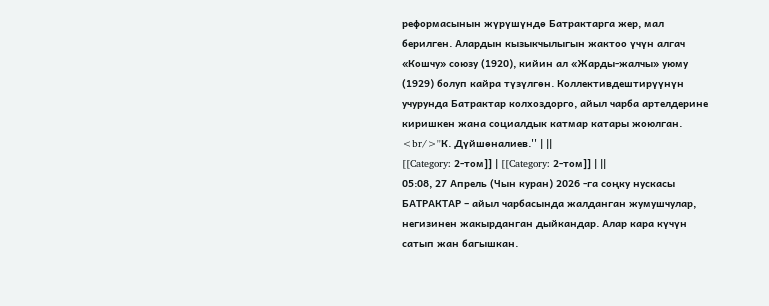реформасынын жүрүшүндө Батрактарга жер, мал берилген. Алардын кызыкчылыгын жактоо үчүн алгач «Кошчу» союзу (1920), кийин ал «Жарды-жалчы» уюму (1929) болуп кайра түзүлгөн. Коллективдештирүүнүн учурунда Батрактар колхоздорго, айыл чарба артелдерине киришкен жана социалдык катмар катары жоюлган. <br/>''К. Дүйшөналиев.'' | ||
[[Category: 2-том]] | [[Category: 2-том]] | ||
05:08, 27 Апрель (Чын куран) 2026 -га соңку нускасы
БАТРАКТАР – айыл чарбасында жалданган жумушчулар, негизинен жакырданган дыйкандар. Алар кара күчүн сатып жан багышкан.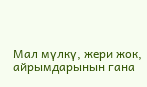Мал мүлкү, жери жок, айрымдарынын гана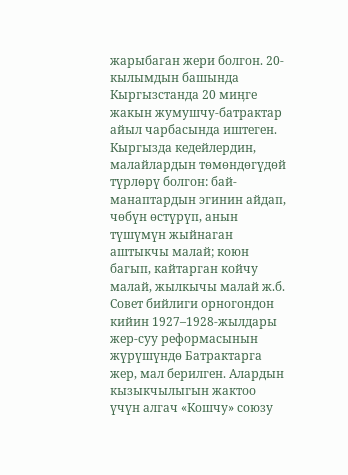жарыбаган жери болгон. 20-кылымдын башында Кыргызстанда 20 миӊге жакын жумушчу-батрактар айыл чарбасында иштеген. Кыргызда кедейлердин, малайлардын төмөндөгүдөй түрлөрү болгон: бай-манаптардын эгинин айдап, чөбүн өстүрүп, анын түшүмүн жыйнаган аштыкчы малай; коюн багып, кайтарган койчу малай, жылкычы малай ж.б. Совет бийлиги орногондон кийин 1927–1928-жылдары жер-суу реформасынын жүрүшүндө Батрактарга жер, мал берилген. Алардын кызыкчылыгын жактоо үчүн алгач «Кошчу» союзу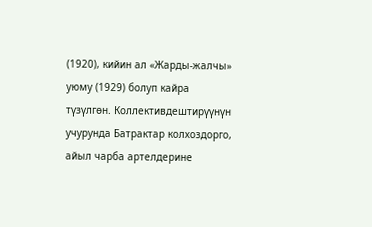(1920), кийин ал «Жарды-жалчы» уюму (1929) болуп кайра түзүлгөн. Коллективдештирүүнүн учурунда Батрактар колхоздорго, айыл чарба артелдерине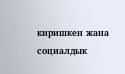киришкен жана социалдык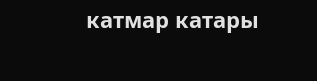катмар катары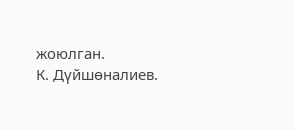жоюлган.
К. Дүйшөналиев.